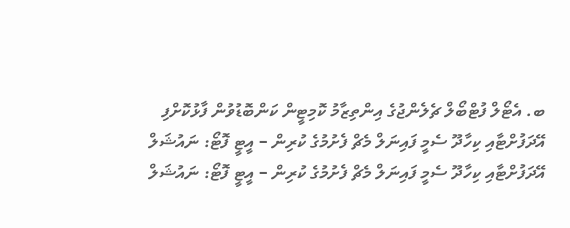ބ. އެޓޯލް ފުޓްބޯލް ޗެލެންޖުގެ އިންތިޒާމު ކޮމިޓީން ކަންބޮޑުވުން ފާޅުކޮށްފި
އޭދަފުށްޓާއި ކިހާދޫ ސެމީ ފައިނަލް މެޗް ފެށުމުގެ ކުރިން – އީޓީ ފޮޓޯ: ނައުޝަލް
އޭދަފުށްޓާއި ކިހާދޫ ސެމީ ފައިނަލް މެޗް ފެށުމުގެ ކުރިން – އީޓީ ފޮޓޯ: ނައުޝަލް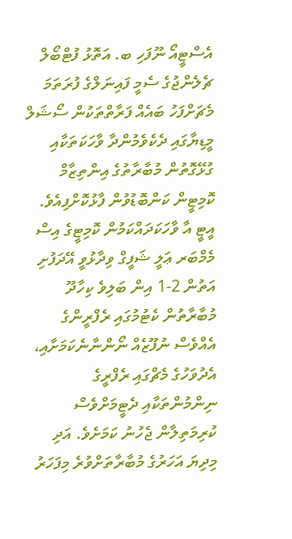އެސްޓީއޯ ނޫފަހި ބ. އަތޮޅު ފުޓްބޯލް ޗެލެންޖުގެ ސެމީ ފައިނަލްގެ ފުރަތަމަ މެޗަށްފަހު ބައެއް ފަރާތްތަކުން ސޯޝަލް މީޑިޔާގައި ދެކެވެމުންދާ ވާހަކަތަކާއި ގުޅޭގޮތުން މުބާރާތުގެ އިންތިޒާމް ކޮމިޓީން ކަންބޮޑުވުން ފާޅުކޮށްފިއެވެ.
އީޓީ އާ ވާހަކަދައްކަމުން ކޮމިޓީގެ އިސް މެމްބަރ ޢަލީ ޝަފީގް ވިދާޅުވީ އޭދަފުށި އަތުން 2-1 އިން ބަލިވެ ކިހާދޫ މުބާރާތުން ކެޓުމުގައި ރެފްރީންގެ އެއްވެސް ނުފޫޒެއް ނޯންނާނެކަމަށާއި، އެދުވަހުގެ މެޗްގައި ރެފްރީގެ ނިންމުންތަކާއި ދެޓީމަށްވެސް ކުރިމަތިލާން ޖެހުނު ކަމަށެވެ. އަދި މިދިޔަ އަހަރުގެ މުބާރާތަށްވުރެ މިފަހަރު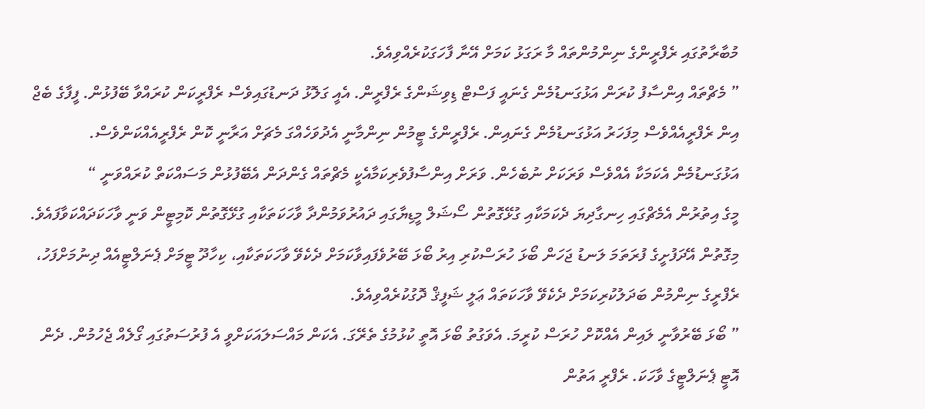މުބާރާތުގައި ރެފްރީންގެ ނިންމުންތައް މާ ރަގަޅު ކަމަށް އޭނާ ފާހަގަކުރެއްވިއެވެ.
” މެޗްތައް އިންސާފު ކުރަން އަޅުގަނޑުމެން ގެނައީ ފަސްޓް ޑިވިޝަންގެ ރެފްރީން. އެއީ ގަލޮޅު ދަނޑުގައިވެސް ރެފްރީކަން ކުރައްވާ ބޭފުޅުން. ފީފާގެ ބެޖް އިން ރެފްރީއެއްވެސް މިފަހަރު އަޅުގަނޑުމެން ގެނައިން. ރެފްރީންގެ ޓީމުން ނިންމާނީ އެދުވަހެއްގަ މެޗަށް އަރާނީ ކޮން ރެފްރީއެއްކަންވެސް. އަޅުގަނޑުމެން އެކަމަކާ އެއްވެސް ވަރަކަށް ނުބެހެން. ވަރަށް އިންސާފުވެރިކަމާއެކީ މެޗްތައް ގެންދަން އެބޭފުޅުން މަސައްކަތް ކުރައްވަނީ “
މީގެ އިތުރުން އެމެޗްގައި ހިނގާދިޔަ ދެކަމަކާއި ގުޅޭގޮތުން ސޯޝަލް މީޑިޔާގައި ދައުރުވަމުންދާ ވާހަކަތަކާއި ގުޅޭގޮތުން ކޮމިޓީން ވަނީ ވާހަކަދައްކަވާފައެވެ. މިގޮތުން އޭދަފުށީގެ ފުރަތަމަ ލަނޑު ޖަހަން ބޯޅަ ހުރަސްކުރި އިރު ބޯޅަ ބޭރުވެފައިވާކަމަށް ދެކެވޭ ވާހަކަތަކާއި، ކިހާދޫ ޓީމަށް ޕެނަލްޓީއެއް ދިނުމަށްފަހު، ރެފްރީގެ ނިންމުން ބަދަލުކުރިކަމަށް ދެކެވޭ ވާހަކަތައް ޢަލީ ޝަފީޤް ދޮގުކުރެއްވިއެވެ.
” ބޯޅަ ބޭރުވާނީ ލައިން އެއްކޮށް ހުރަސް ކުރީމަ. އެވަގުތު ބޯޅަ އޮތީ ކުޅުމުގެ ތެރޭގަ. އެކަން މައްސަލައަކަށްވީ އެ ފުރުސަތުގައި ގޯލެއް ޖެހުމުން. ދެން އޮޓީ ޕެނަލްޓީގެ ވާހަކަ. ރެފްރީ އަތުން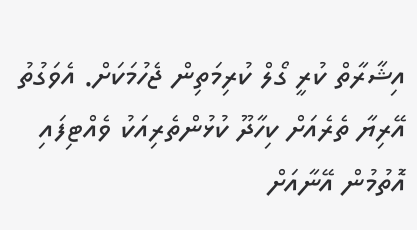އިޝާރާތް ކުރީ ގޯލް ކުރިމަތިން ޖެހުމަކަށް. އެވަގުތު އޭރިޔާ ތެރެއަށް ކިހާދޫ ކުޅުންތެރިއަކު ވެއްޓިފައި އޮތުމުން އޭނާއަށް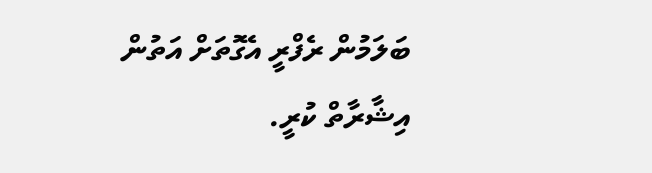ބަލަމުން ރެފްރީ އެގޮތަށް އަތުން އިޝާރާތް ކުރީ.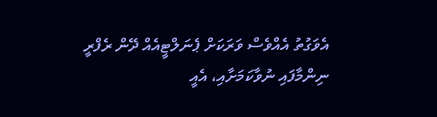އެވަގުތު އެއްވެސް ވަރަކަށް ޕެނަލްޓީއެއް ދޭން ރެފްރީ ނިންމާފައި ނުވާކަމަށާއި، އެއީ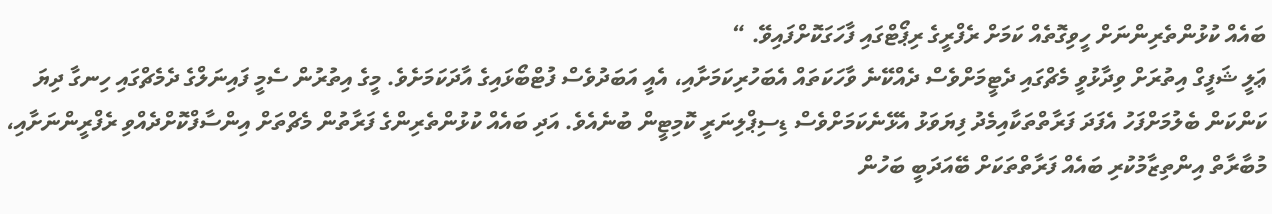ބައެއް ކުޅުންތެރިންނަށް ހީވިގޮތެއް ކަމަށް ރެފްރީގެ ރިޕޯޓްގައި ފާހަގަކޮށްފައިވޭ. “
ޢަލީ ޝަފީގް އިތުރަށް ވިދާޅުވީ މެޗްގައި ދެޓީމަށްވެސް ދެއްކޭނެ ވާހަކަތައް އެބަހުރިކަމަށާއި، އެއީ އަބަދުވެސް ފުޓްބޯޅައިގެ އާދަކަމަށެވެ. މީގެ އިތުރުން ސެމީ ފައިނަލްގެ ދެމެޗްގައި ހިނގާ ދިޔަ ކަންކަން ބެލުމަށްފަހު އެފަދަ ފަރާތްތަކާއިމެދު ފިޔަވަޅު އެޅޭނެކަމަށްވެސް ޑިސިޕްލިނަރީ ކޮމިޓީން ބުނެއެވެ. އަދި ބައެއް ކުޅުންތެރިންގެ ފަރާތުން މެޗްތަށް އިންސާފްކޮށްދެއްވި ރެފްރީންނަށާއި، މުބާރާތް އިންތިޒާމުކުރި ބައެއް ފަރާތްތަކަށް ބޭއަދަބީ ބަހުން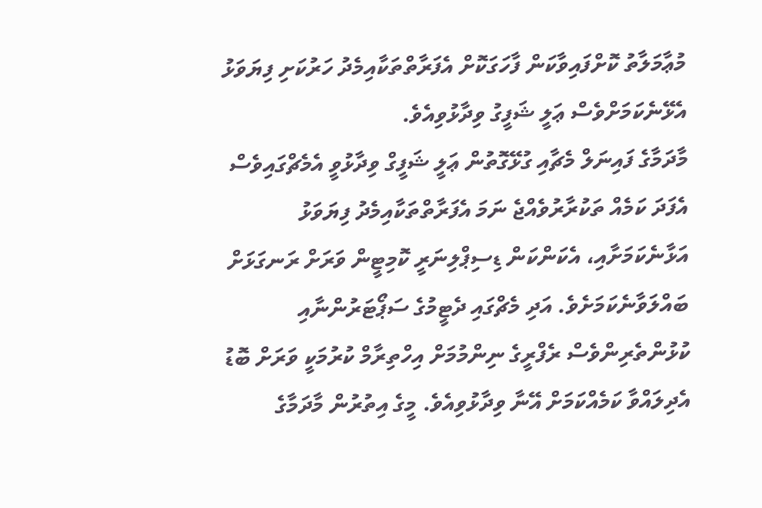މުޢާމަލާތު ކޮށްފައިވާކަން ފާހަގަކޮށް އެފަރާތްތަކާއިމެދު ހަރުކަށި ފިޔަވަޅު އެޅޭނެކަމަށްވެސް ޢަލީ ޝަފީގު ވިދާޅުވިއެވެ.
މާދަމާގެ ފައިނަލް މެޗާއި ގުޅޭގޮތުން ޢަލީ ޝަފީގް ވިދާޅުވީ އެމެޗްގައިވެސް އެފަދަ ކަމެއް ތަކުރާރުވެއްޖެ ނަމަ އެފަރާތްތަކާއިމެދު ފިޔަވަޅު އަޅާނެކަމަށާއި، އެކަންކަން ޑިސިޕްލިނަރީ ކޮމިޓީން ވަރަށް ރަނގަޅަށް ބައްލަވާނެކަމަށެވެ. އަދި މެޗްގައި ދެޓީމުގެ ސަޕޯޓަރުންނާއި ކުޅުންތެރިންވެސް ރެފްރީގެ ނިންމުމަށް އިހްތިރާމް ކުރުމަކީ ވަރަށް ބޮޑު އެދިލައްވާ ކަމެއްކަމަށް އޭނާ ވިދާޅުވިއެވެ. މީގެ އިތުރުން މާދަމާގެ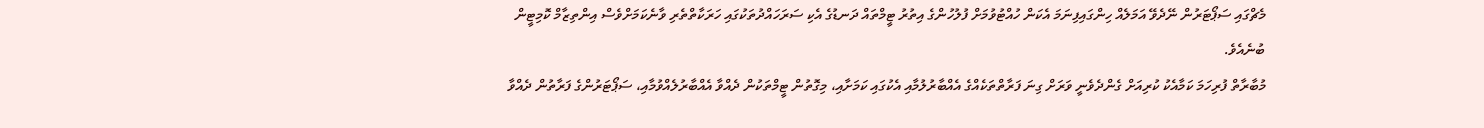މެޗްގައި ސަޕޯޓަރުން ނޭދެވޭ އަމަލެއް ހިންގައިފިނަމަ އެކަން ހުއްޓުވުމަށް ފުލުހުންގެ އިތުރު ޓީމްތައް ދަނޑުގެ އެކި ސަރަހައްދުތަކުގައި ހަރަކާތްތެރި ވާނެކަމަށްވެސް އިންތިޒާމް ކޮމިޓީން ބުނެއެވެ.
މުބާރާތް ފުރިހަމަ ކަމާއެކު ކުރިއަށް ގެންދެވެނީ ވަރަށް ގިނަ ފަރާތްތަކެއްގެ އެއްބާރުލުމާއި އެކުގައި ކަމަށާއި، މިގޮތުން ޓީމްތަކުން ދެއްވާ އެއްބާރުލެއްވުމާއި، ސަޕޯޓަރުންގެ ފަރާތުން ދެއްވާ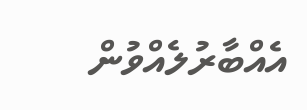އެއްބާރުލެއްވުން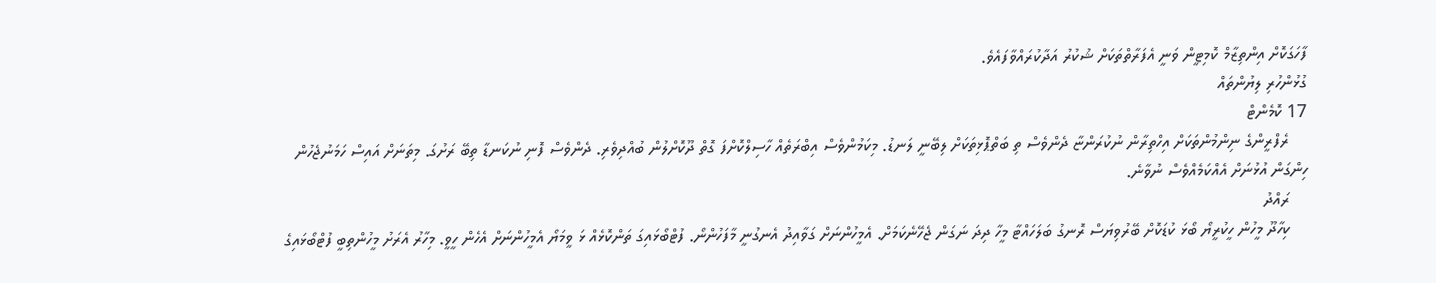ފާހަގަކޮށް އިންތިޒާމް ކޮމިޓީން ވަނީ އެފަރާތްތަކަށް ޝުކުރު އަދާކުރައްވާފައެވެ.
ގުޅުންހުރި ލިޔުންތައް
17 ކޮމެންޓް
    ރެފްރީންގެ ނިންމުންތަކަށް އިހްތިރާން ނުކުރަންޏާ ދެންވެސް ތި ބަތްޕޮޅިތަކަށް ލިބޭނީ ލަނޑު. މިކަމުންވެސް އިބްރަތެއް ހާސިލްކޮށްފަ ގޮތް ދޫކޮށްލުން ބުއްދިވެރި. ދެންވެސް ފޮނި ނުކަނޑާ ތިބޭ ރަށުގަ. މިތަނަށް އައިސް ހަމަނުޖެހުން ހިންގަން އުޅުނަށް އެއްކަމެއްވެސް ނުވާނެ.
    ރައްދު
    ކިހާދޫ މީހުން ހީކުރީޔޯ ބޯޅަ ކުޑަކޮށް ބޭރުވިޔަސް ރޮނގު ބަލަހައްޓާ މީހާ ދިދަ ނަގަން ޖެހޭނެކަމަށް. އެމީހުންނަށް ގަވާއިދު އެނގުނީ މާފަހުންނޯ. ފުޓްބޯޅައިގަ ތަންކޮޅެއް ޅަ ވީމަޔޯ އެމީހުންނަށް އެހެން ހީވީ. މިހާރު އެރަށު މީހުންތިބީ ފުޓްބޯޅައިގެ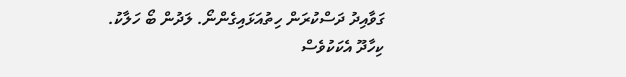ގަވާއިދު ދަސްކުރަން ހިތުއަޅައިގެންނޯ. ލަދުން ބޯ ހަލާކު. ކިހާދޫ އެކަކުވެސް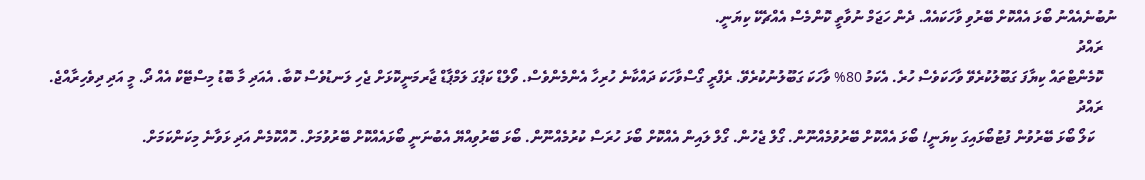ނުބުނެއެއްނު ބޯޅަ އެއްކޮށް ބޭރުވި ވާހަކައެއް. ދެން ހަޖަމް ނުވާތީ ކޮންމެސް އެއްޗެކޭ ކިޔަނީ.
    ރައްދު
    ކޮމެންޓްތައް ކިޔާފަ ގަބޫލުކުރެވޭ ވާހަކަވެސް ހުރެ. އެކަމު 80% ވާހަކަ ގަބޫލުނުކުރެވޭ. ރެފްރީ ގޯސްވާހަކަ ދައްކާނެ ހުރިހާ އެންމެންވެސް. ވޯލްޑް ކަޕްގަ ލަމްޕާޑް ޖާރމަނީކޮޅަށް ޖެހި ލަނޑުވެސް ކޮބާ. އެއަދި މާ ބޮޑު މިސްޓޭކް އެއް ދޯ. މީ އަދި ދިވެހިރާއްޖެ.
    ރައްދު
      ކަލޯ ބޯޅަ ބޭރުވުން ފުޓުބޯޅައިގަ ކިޔަނީ! ބޯޅަ އެއްކޮށް ބޭރުވުމެއްނޫން. ގޯލް ޖެހުން. ގޯލް ލައިން އެއްކޮށް ބޯޅަ ހުރަސް ކުރުމެއްނޫން. ބޯޅަ ބޭރުވިއްޔޭ އެބުނަނީ ބޯޅައެއްކޮށް ބޭރުވުމަށް. ހޮއްކޮމެން އަދި ޅަވާނެ މިކަންކަމަށް.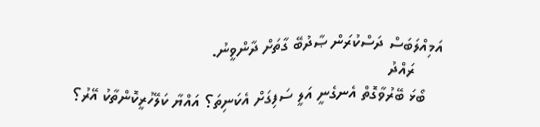އަމިއްލަބަސް ދަސްކުރަން ޞާދުބޭ ގާތަށް ދާންވީނު.
      ރައްދު
    ބޯޅަ ބޭރުވާގޮތް އެނގެނީ އަލީ ސަފިގަށް އެކަނިތަ؟ އައްޔާ ކަލޭހުރީކޮންތާކު އޭރު؟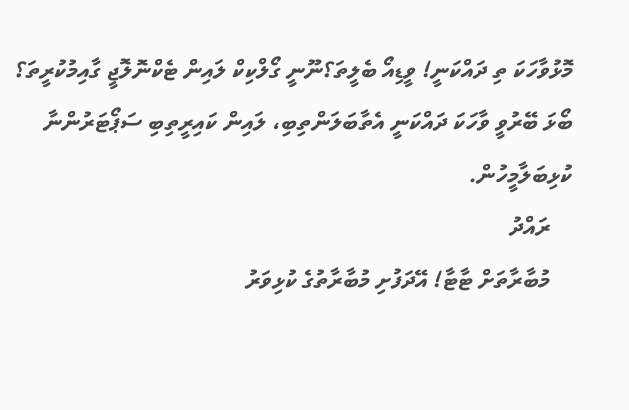މޮޅުވާހަކަ ތި ދައްކަނީ! ވީޑިއޯ ބެލީތަ؟ނޫނީ ގޯލްކިކް ލައިން ޓެކްނޮލޮޖީ ގާއިމުކުރީތަ؟ ބޯޅަ ބޭރުވީ ވާހަކަ ދައްކަނީ އެތާބަލަންތިބި، ލައިން ކައިރީތިބި ސަޕޯޓަރުންނާ ކުޅިބަލާމީހުން.
    ރައްދު
    މުބާރާތަށް ޓާޓާ! އޭދަފުށި މުބާރާތުގެ ކުޅިވަރު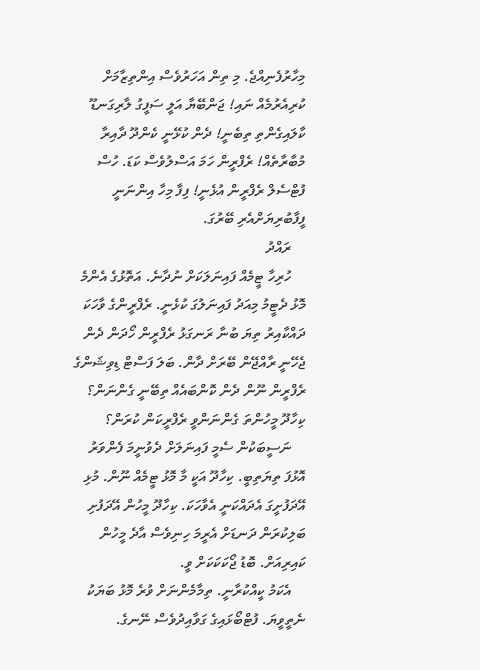މިހާރުފެނިއްޖެ. މި ތިން އަހަރުވެސް އިންތިޒާމަށް ކުރިއެރުމެއް ނައި! ޖަންބޭޔާ އަލީ ސަފީގު ލާރިގަނޑޫ ކާލައިގެންތި ތިބެނީ! ދެން ކުޅޭނީ ކެންދޫ ދާއިރާ މުބާރާތެއް! ރެފްރީން ހަމަ އަސްލުވެސް ކަޑަ. ހުސް ފުޓްސެލް ރެފްރީން އުޅެނީ! ފިފާ މިހާ އިންނަނީ ފީފާބުރިޔަށްއެރި ބޭރުގަ.
    ރައްދު
    ހުރިހާ ޓީމެއް ފައިނަލަކަށް ނުދާނެ. އަތޮޅުގެ އެންމެ މޮޅު ދެޓީމު މިއަދު ފައިނަލުގަ ކުޅެނީ. ރެފްރީންގެ ވާހަކަ ދައްކާއިރު ތިޔަ ބުނާ ރަނގަޅު ރެފްރީން ހޯދަން ދެން ޖެހޭނީ ރާއްޖޭން ބޭރަށް ދާން. ބަލަ ފަސްޓް ޑިވިޝަންގެ ރެފްރީން ނޫން ދެން ކޮންބައެއް ތިބޭނީ ގެންނަން؟ ކިހާދޫ މީހުންތަ ގެންނަންވީ ރެފްރީކަން ކުރަން؟
    ނަސީބަކުން ސެމީ ފައިނަލަށް ދެވުނީމަ ފެންވަރު އޮޅުފަ ތިޔަތިބީ. ކިހާދޫ އަކީ މާ މޮޅު ޓީމެއް ނޫން. މުޅި އޭދަފުށީގަ އެދައްކަނީ އެވާހަކަ. ކިހާދޫ މީހުން އޭދަފުށި ބަލިކުރަން ދަނޑަށް އެރީމަ ހިނިވެސް އާދެ މީހުން ކައިރިއަށް. ބޮޑު ޖޯކަކަކަށް ވީ.
    އެކަމު ކީއްކުރާނީ. ތިމާމެންނަށް ވުރެ މޮޅު ބަޔަކު ނެތީވީޔަ. ފުޓްބޯޅައިގެ ގަވާއިދުވެސް ނޭނގެ.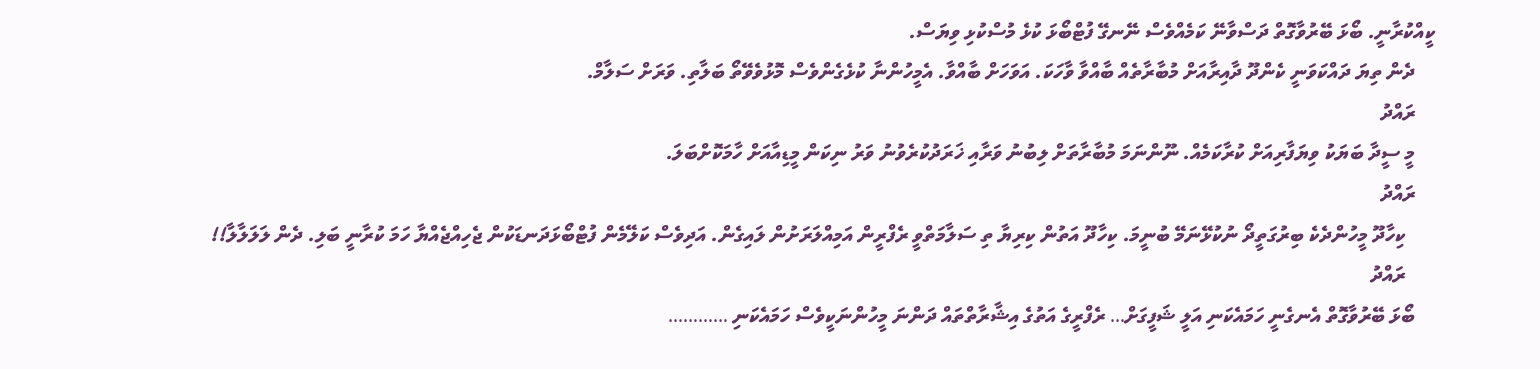ކީއްކުރާނީ. ބޯޅަ ބޭރުވާގޮތް ދަސްވާނޭ ކަމެއްވެސް ނޭނގޭ ފުޓްބޯޅަ ކުޅެ މުސްކުޅި ވިޔަސް.
    ދެން ތިޔަ ދައްކަވަނީ ކެންދޫ ދާއިރާއަށް މުބާރާތެއް ބާއްވާ ވާހަކަ. އަވަހަށް ބާއްވާ. އެމީހުންނާ ކުޅެގެންވެސް މޮޅުވެވޭތޯ ބަލާތި. ވަރަށް ސަލާމް.
    ރައްދު
    މީ ސީދާ ބަޔަކު ވިޔަފާރިއަށް ކުރާކަމެއް. ނޫންނަމަ މުބާރާތަށް ލިބުނު ވަރާއި ޚަރަދުކުރެވުނު ވަރު ނިކަން މީޑިއާއަށް ހާމަކޮށްބަލަ.
    ރައްދު
      ކިހާދޫ މީހުންދެކެ ބިރުގަތީދޯ ނުކުޅޭނަމޭ ބުނީމަ. ކިހާދޫ އަތުން ކިރިޔާ ތި ސަލާމަތްވީ ރެފްރީން އަމިއްލަރަށުން ލައިގެން. އަދިވެސް ކަލޭމެން ފުޓްބޯޅަދަނޑަކުން ޖެހިއްޖެއްޔާ ހަމަ ކުރާނީ ބަލި. ދެން ލަލަލާލާ!!
      ރައްދު
    ބޯޅަ ބޭރުވާގޮތް އެނގެނީ ހަމައެކަނި އަލީ ޝަފީގަށް… ރެފްރީގެ އަތުގެ އިޝާރާތްތައް ދަންނަ މީހުންނަކީވެސް ހަމައެކަނި …………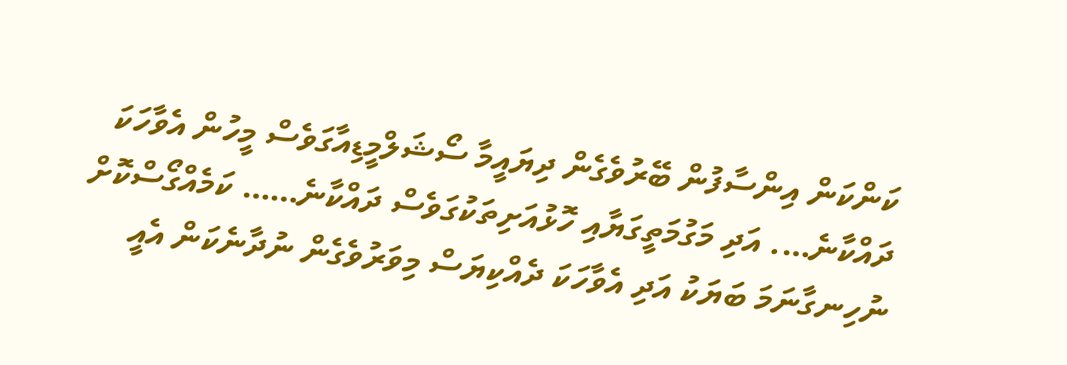ކަންކަން އިންސާފުން ބޭރުވެގެން ދިޔައީމާ ސޯޝަލްމީޑިއާގަވެސް މީހުން އެވާހަކަ ދައްކާނެ…. އަދި މަގުމަތީގަޔާއި ހޮޅުއަށިތަކުގަވެސް ދައްކާނެ…… ކަމެއްގޯސްކޮށް ނުހިނގާނަމަ ބަޔަކު އަދި އެވާހަކަ ދެއްކިޔަސް މިވަރުވެގެން ނުދާނެކަން އެއީ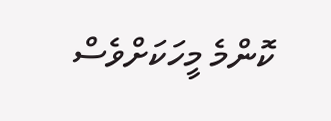ކޮންމެ މީހަކަށްވެސް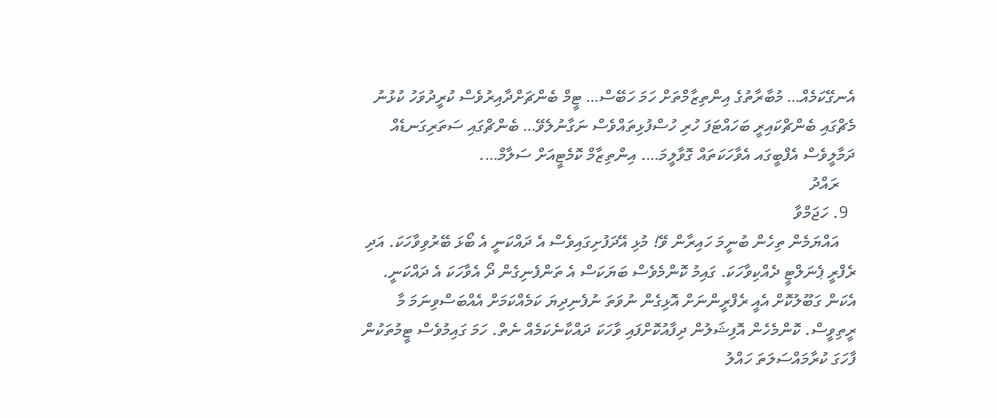އެނގޭކަމެއް… މުބާރާތުގެ އިންތިޒާމްތަށް ހަމަ ހަބޭސް… ޓީމް ބެންޗަށްދާއިރުވެސް ކުރީދުވަހު ކުޅުނު މެޗްގައި ބެންޗްކައިރީ ބަހައްޓަފަ ހުރި ހުސްފުޅިތައްވެސް ނަގާނުލެވޭ… ބެންޗްގައި ސަތަރިގަނޑެއް ދަމާލީވެސް އެފްބީގައ އެވާހަކަތައް ގޮވާލީމަ…. އިންތިޒާމް ކޮމެޓީއަށް ސަލާމް….
    ރައްދު
  9. ހަޖަމްވާ
    އައްޔަމެން ތިހެން ބުނީމަ ހައިރާން ވޭ! މުޅި އޭދަފުށިގައިވެސް އެ ދައްކަނީ އެ ބޯޅަ ބޭރުވިވާހަކަ. އަދި ރެފްރީ ޕެނަލްޓީ ދެއްކިވާހަކަ. ގައިމު ކޮންމެވެސް ބަޔަކަސް އެ ތަންފެނިގެން ދޯ އެވާހަކަ އެ ދައްކަނީ. އެކަން ގަބޫލުކޮށް އެއީ ރެފްރީންނަށް އޮޅިގެން ނުވަތަ ނުފެނިދިޔަ ކަމެއްކަމަށް އެއްބަސްވިނަމަ މާ ރީތިވީސް. ކޮންމެހެން އޮފިޝަލުން ދިފާއުކޮށްފައި ވާހަކަ ދައްކާނެކަމެއް ނެތް. ހަމަ ގައިމުވެސް ޓީމުތަކުން ފާހަގަ ކުރާމައްސަލަތަ ހައްލު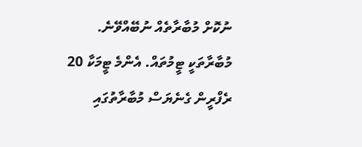ނުކޮށް މުބާރާތެއް ނުބޭއްވޭނެ. މުބާރާތަކީ ޓީމުތައް. އެންމެ ޓީމަކާ 20 ރެފްރީން ގެނެޔަސް މުބާރާތުގައި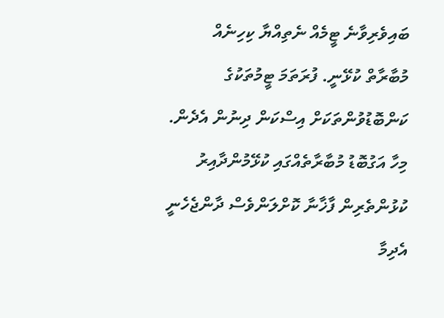ބައިވެރިވާނެ ޓީމެއް ނެތިއްޔާ ކިހިނެއް މުބާރާތް ކުޅޭނީ. ފުރަތަމަ ޓީމުތަކުގެ ކަންބޮޑުވުންތަކަށް އިސްކަން ދިނުން އެދެން. މިހާ އަގުބޮޑު މުބާރާތެއްގައި ކުޅޭމުންދާއިރު ކުޅުންތެރިން ފާޚާނާ ކޮށްލަންވެސް ދާންޖެހެނީ އެދިމާ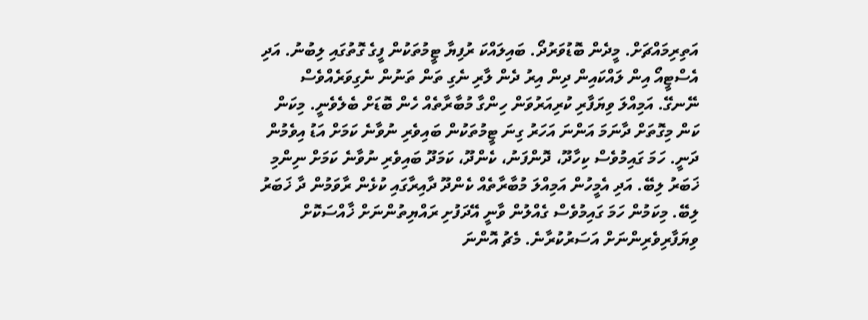އަތިރިމައްޗަށް. މީދެން ބޮޑުވަރުދޯ. ބައިލައްކަ ރުފިޔާ ޓީމުތަކުން ފީގެ ގޮތުގައި ލިބުނު. އަދި އެސްޓީއޯ އިން ލައްކައިން ދިން އިރު ދެން ލާރި ނެގި ތަން ތަނުން ނެގިވަރެއްވެސް ނޭނގޭ. އަމިއްލަ ވިޔަފާރި ކުރިއަރުވަން ހިންގާ މުބާރާތެއް ހެން ބޮޑަށް ބެލެވެނީ. މިކަން ކަން މިގޮތަށް ދާނަމަ އަންނަ އަހަރު ގިނަ ޓީމުތަކުން ބައިވެރި ނުވާނެ ކަމަށް އަޑު އިވެމުން ދަނީ. ހަމަ ގައިމުވެސް ކިހާދޫ، ދޮންފަނު، ކެންދޫ، ކަމަދޫ ބައިވެރި ނުވާނެ ކަމަށް ނިންމި ޚަބަރު ލިބޭ. އަދި އެމީހުން އަމިއްލަ މުބާރާތެއް ކެންދޫ ދާއިރާގައި ކުޅެން ރާވަމުން ދާ ޚަބަރު ލިބޭ. މިކަމުން ހަމަ ގައިމުވެސް ގެއްލުން ވާނީ އޭދަފުށި ރައްޔިތުންނަށް ޚާއްސަކޮށް ވިޔަފާރިވެރިންނަށް އަސަރުކުރާނެ. މެޗު އޮންނަ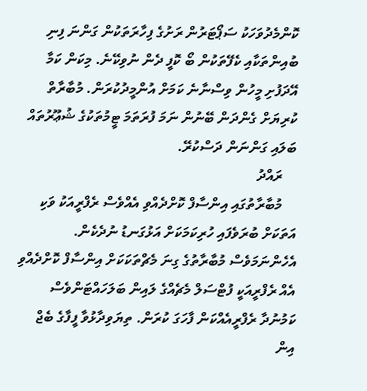ކޮންމެދުވަހަކު ސަޕޯޓަރުން ރަށުގެ ފިހާރަތަކުން ގަންނަ ފިނި ބުއިންތަކާއި ކެފޭތަކުން ބޯ ކޮފީ ދެން ނުވިކޭނެ. މިކަން ކަމާ އޭދަފުށި މީހުން ވިސްނާނެ ކަމަށް އުންމީދުކުރަން. މުބާރާތް ކުރިޔަށް ގެންދަން ބޭނުން ނަމަ ފުރަތަމަ ޓީމުތަކުގެ ޝުޢޫރުތައް ބަލައި ގަންނަން ދަސްކުރޭ.
    ރައްދު
    މުބާރާތުގައި އިންސާފް ކޮށްދެއްވި އެއްވެސް ރެފްރީއަކު ވަކި އަތަކަށް ބުރަވެފައި ހުރިކަމަކަށް އަޅުގަނޑު ނުދެކެން. އެހެންނަމަވެސް މުބާރާތުގެ ގިނަ މެޗްތަކަކަށް އިންސާފް ކޮށްދެއްވި އެއް ރެފްރީއަކީ ފުޓްސަލް މެޗެއްގެ ލައިން ބަލަހައްޓަންވެސް ކަމުނުދާ ރެފްރީއެއްކަން ފާހަގަ ކުރަން. ތިޔަވިދާޅުވާ ފީފާގެ ބެޖް އިން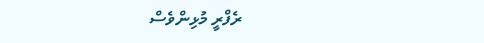ރެފްރީ މުޅިންވެސް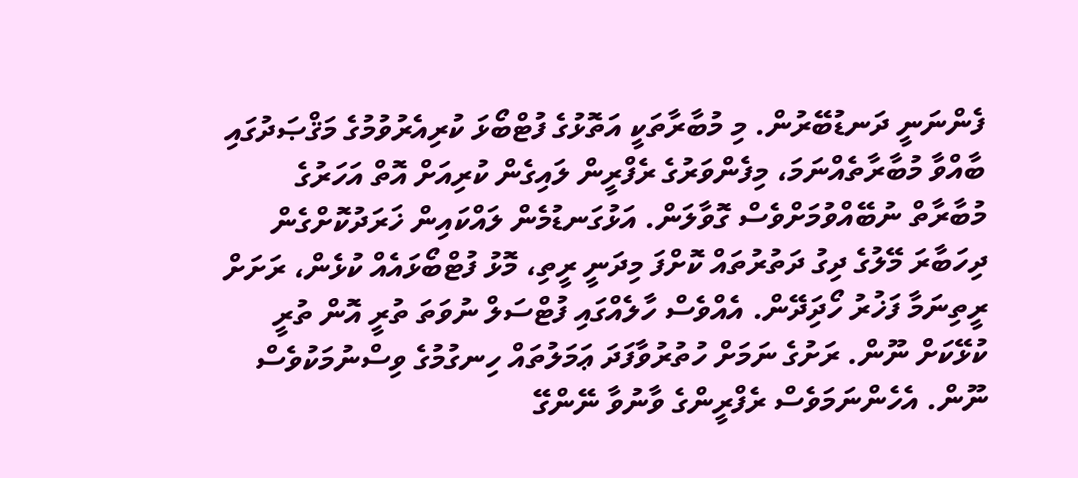ފެންނަނީ ދަނޑުބޭރުން. މި މުބާރާތަކީ އަތޮޅުގެ ފުޓްބޯޅަ ކުރިއެރުވުމުގެ މަޤްޞަދުގައި ބާއްވާ މުބާރާތެއްނަމަ، މިފެންވަރުގެ ރެފްރީން ލައިގެން ކުރިއަށް އޮތް އަހަރުގެ މުބާރާތް ނުބޭއްވުމަށްވެސް ގޮވާލަން. އަޅުގަނޑުމެން ލައްކައިން ޚަރަދުކޮށްގެން ދިހަބާރަ މޭލުގެ ދިގު ދަތުރުތައް ކޮށްފަ މިދަނީ ރީތި، މޮޅު ފުޓްބޯޅައެއް ކުޅެން، ރަށަށް ރީތިނަމާ ފަޚުރު ހޯދަިދޭން. އެއްވެސް ހާލެއްގައި ފުޓްސަލް ނުވަތަ ތުރީ އޮން ތުރީ ކުޅޭކަށް ނޫން. ރަށުގެ ނަމަށް ހުތުރުވާފަދަ ޢަމަލުތައް ހިނގުމުގެ ވިސްނުމަކުވެސް ނޫން. އެހެންނަމަވެސް ރެފްރީންގެ ވާނުވާ ނޭންގޭ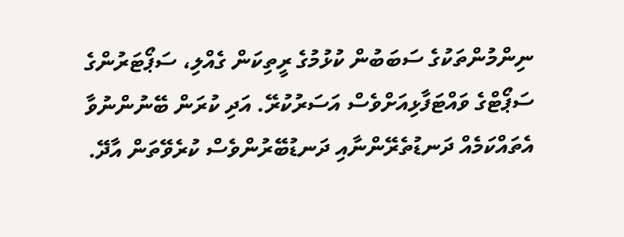ނިންމުންތަކުގެ ސަބަބުން ކުޅުމުގެ ރީތިކަން ގެއްލި، ސަޕޯޓަރުންގެ ސަޕޯޓްގެ ވައްޓަފާޅިއަށްވެސް އަސަރުކުރޭ. އަދި ކުރަން ބޭނުންނުވާ އެތައްކަމެއް ދަނޑުތެރޭންނާއި ދަނޑުބޭރުންވެސް ކުރެވޭތަން އާދޭ.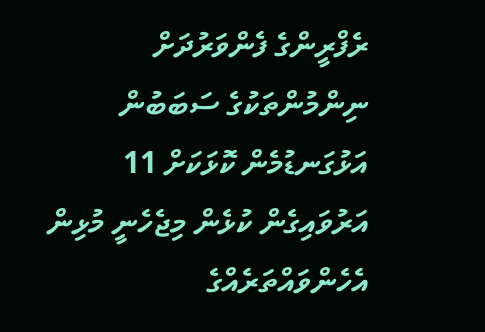ރެފްރީންގެ ފެންވަރުދަށް ނިންމުންތަކުގެ ސަބަބުން އަޅުގަނޑުމެން ކޮޅަކަށް 11 އަރުވައިގެން ކުޅެން މިޖެހެނީ މުޅިން އެހެންވައްތަރެއްގެ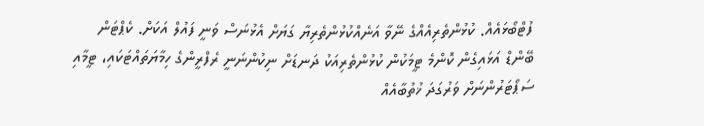ފުޓްބޯޅައެއް. ކުޅުންތެރިއެއްގެ ނޭވާ އަނެއްކުޅުންތެރިޔާ ގަޔަށް އެޅުނަސް ވަނީ ފައުލް އަކަށް. ކެޕްޓަން ބޭންޑް އަޅައިގެން ކޮންމެ ޓީމަކުން ކުޅުންތެރިއަކު ދަނޑަށް ނިކުންނަނީ ރެފްރީންގެ ހިމާޔަތައްޓަކައި، ޓީމާއި ސަޕޯޓަރުންނަށް ވަރުގަދަ ޚުތުބާއެއް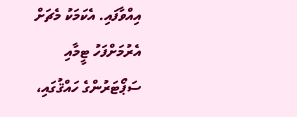އިއްވާފައި. އެކަމަކު މެޗަށް އެރުމަށްފަހު ޓީމާއި ސަޕޯޓަރުންގެ ހައްޤުގައި،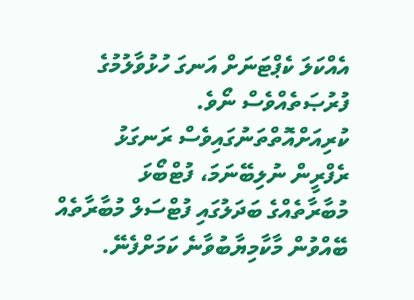އެއްކަލަ ކެޕްޓަނަށް އަނގަ ހުޅުވާލުމުގެ ފުރުޞަތެއްވެސް ނޯވެ. ކުރިއަށްއޮތްތަނުގައިވެސް ރަނގަޅު ރެފްރީން ނުލިބޭނަމަ، ފުޓްބޯޅަ މުބާރާތެއްގެ ބަދަލުގައި ފުޓްސަލް މުބާރާތެއް ބޭއްވުން މާކާމިޔާބުވާނެ ކަމަށްފެނޭ.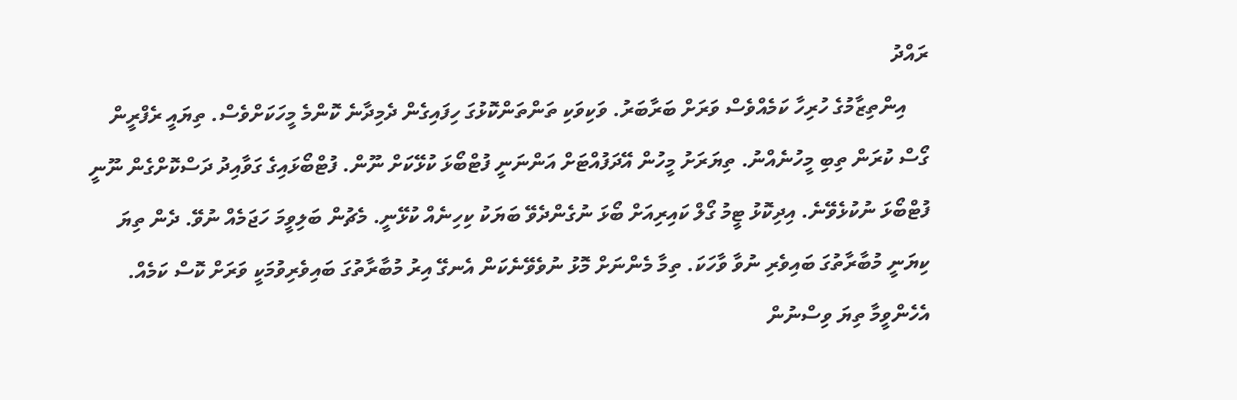ރައްދު
    އިންތިޒާމުގެ ހުރިހާ ކަމެއްވެސް ވަރަށް ބަރާބަރު. ވަކިވަކި ތަންތަންކޮޅުގަ ހިފައިގެން ދެމިދާނެ ކޮންމެ މީހަކަށްވެސް. ތިޔައީ ރެފްރީން ގޯސް ކުރަން ތިބި މީހުނެއްނު. ތިޔަރަށު މީހުން އޭދަފުއްޓަށް އަންނަނީ ފުޓްބޯޅަ ކުޅޭކަށް ނޫން. ފުޓްބޯޅައިގެ ގަވާއިދު ދަސްކޮށްގެން ނޫނީ ފުޓްބޯޅަ ނުކުޅެވޭނެ. އިދިކޮޅު ޓީމު ގޯލް ކައިރިއަށް ބޯޅަ ނުގެންދެވޭ ބަޔަކު ކިހިނެއް ކުޅޭނީ. މެޗުން ބަލިވީމަ ހަޖަމެއް ނުވޭ. ދެން ތިޔަ ކިޔަނީ މުބާރާތުގަ ބައިވެރި ނުވާ ވާހަކަ. ތިމާ މެންނަށް މޮޅު ނުވެވޭނެކަން އެނގޭ އިރު މުބާރާތުގަ ބައިވެރިވުމަކީ ވަރަށް ކޮސް ކަމެއް. އެހެންވީމާ ތިޔަ ވިސްނުން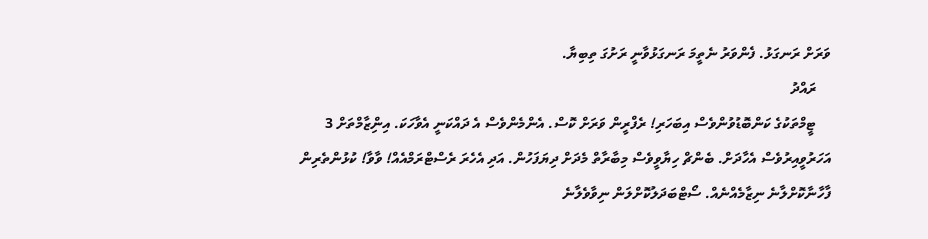ވަރަށް ރަނގަޅު. ފެންވަރު ނެތީމަ ރަނގަޅުވާނީ ރަށުގަ ތިބިޔާ.
    ރައްދު
    ޓީމްތަކުގެ ކަންބޮޑުވުންވެސް އިބަހަރި! ރެފްރީން ވަރަށް ކޮސް. އެންމެންވެސް އެ ދައްކަނީ އެވާހަކަ. އިންިޒާމްތަށް 3 އަހަރުވީއިރުވެސް އެހާދަށް. ބެންޗް ހިޔާވީވެސް މިބާރާތް މެދަށް ދިޔަފަހުން. އަދި އެހެރަ ރެސްޓްރަމްއެއް! ވާވާ! ކުޅުންތެރިން ފާހާނާކޮށްލާނެ ނިޒާމެއްނެއް. ސޯޓްބަދަލުކޮށްލަން ނިވާވެލާނެ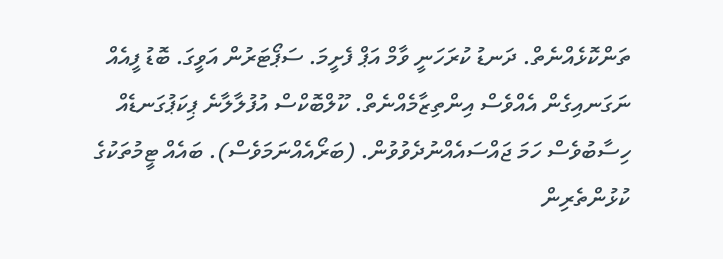ތަންކޮޅެއްނެތް. ދަނޑު ކުރަހަނީ ވާމް އަޕް ފެށީމަ. ސަޕޯޓަރުން އަވީގަ. ބޮޑު ފީއެއް ނަގަނއިގެން އެއްވެސް އިންތިޒާމެއްނެތް. ކޫލްބޮކްސް އުފުލާލާނެ ޕިކަޕުގަނޑެއް ހިސާބުވެސް ހަމަ ޖައްސައެއްނުދެވުވުން. (ބަރޯއެއްނަމަވެސް). ބައެއް ޓީމުތަކުގެ ކުޅުންތެރިން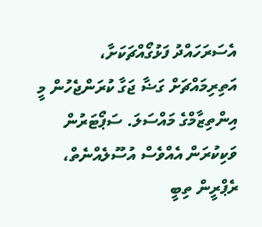އެސަރަހައްދު ފަޅުގޯއްޗަކަށާ، އަތިރިމައްޗަށް ގަޟާ ޖަގާ ކުރަންޖެހުން މީ އިންތިޒާމްގެ މައްސަލަ. ސަޕޯޓަރުން ވަކިކުރަން އެއްވެސް އުސޫލެއްނެތް، ރެޕްރީން ތިބީ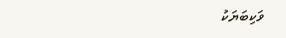ވަކިބަޔަކު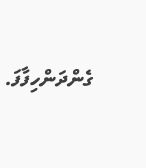ގެންދަންހިފާފަ.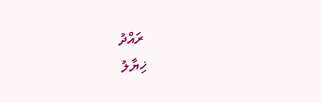ރައްދު
ޚިޔާލު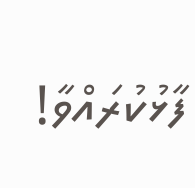ފާޅުކުރައްވާ!